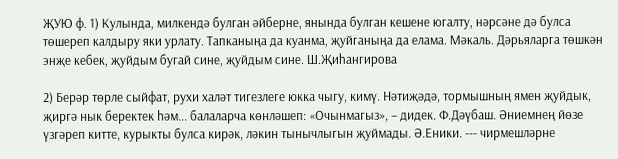ҖУЮ ф. 1) Кулында, милкендә булган әйберне, янында булган кешене югалту, нәрсәне дә булса төшереп калдыру яки урлату. Тапканыңа да куанма, җуйганыңа да елама. Мәкаль. Дәрьяларга төшкән энҗе кебек, җуйдым бугай сине, җуйдым сине. Ш.Җиһангирова

2) Берәр төрле сыйфат, рухи халәт тигезлеге юкка чыгу, кимү. Нәтиҗәдә, тормышның ямен җуйдык, җиргә нык беректек һәм... балаларча көнләшеп: «Очынмагыз», – дидек. Ф.Дәүбаш. Әниемнең йөзе үзгәреп китте, курыкты булса кирәк, ләкин тынычлыгын җуймады. Ә.Еники. --- чирмешләрне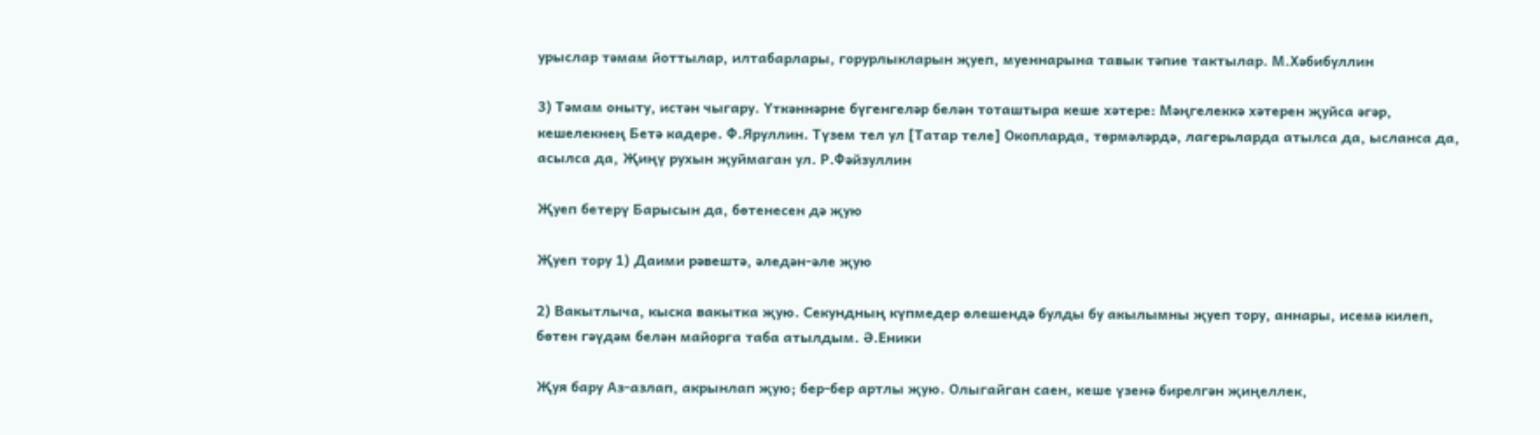урыслар тәмам йоттылар, илтабарлары, горурлыкларын җуеп, муеннарына тавык тәпие тактылар. М.Хәбибуллин

3) Тәмам оныту, истән чыгару. Үткәннәрне бүгенгеләр белән тоташтыра кеше хәтере: Мәңгелеккә хәтерен җуйса әгәр, кешелекнең Бетә кадере. Ф.Яруллин. Түзем тел ул [Татар теле] Окопларда, төрмәләрдә, лагерьларда атылса да, ысланса да, асылса да, Җиңү рухын җуймаган ул. Р.Фәйзуллин

Җуеп бетерү Барысын да, бөтенесен дә җую

Җуеп тору 1) Даими рәвештә, әледән-әле җую

2) Вакытлыча, кыска вакытка җую. Секундның күпмедер өлешендә булды бу акылымны җуеп тору, аннары, исемә килеп, бөтен гәүдәм белән майорга таба атылдым. Ә.Еники

Җуя бару Аз-азлап, акрынлап җую; бер-бер артлы җую. Олыгайган саен, кеше үзенә бирелгән җиңеллек,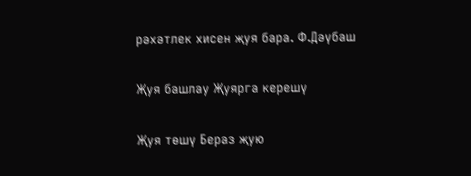рәхәтлек хисен җуя бара. Ф.Дәүбаш

Җуя башлау Җуярга керешү

Җуя төшү Бераз җую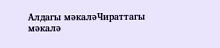Алдагы мәкаләЧираттагы мәкалә